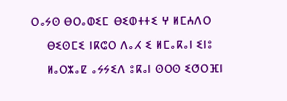ⵔⴰⵢⵙ ⴱⵔⴰⵀⵉⵎ ⴱⵉⵀⵜⵜⵉ ⵖ ⵍⵎⵄⴷⵔ
    ⴱⵉⵙⵎⵉ ⵏⴽⵛⵔ ⴷⴰⵃ ⵉ ⵍⵎⴰⴽⴰⵏ ⵉⵏⵓ
    ⵍⴰⵔⵣⴰⵇ ⴰⵢⵢⵉⴷ ⵓⴽⴰⵏ ⵙⵔⵙ ⵉⵚⵔⴼⵏ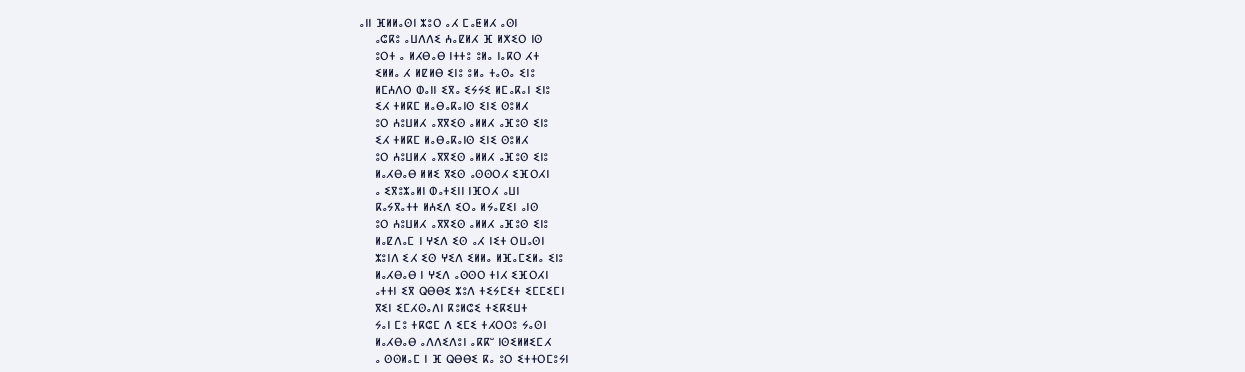ⴰⵏⵏ ⴼⵍⵍⴰⵙⵏ ⵣⵓⵔ ⴰⵃ ⵎⴰⵟⵍⵃ ⴰⵙⵏ
    ⴰⵛⴽⵓ ⴰⵡⴷⴷⵉ ⵄⴰⵇⵍⵃ ⴼ ⵍⵅⵉⵔ ⵏⵙ
    ⵓⵔⵜ ⴰ ⵍⵃⴱⴰⴱ ⵏⵜⵜⵓ ⵓⵍⴰ ⵏⴰⴽⵔ ⵃⵜ
    ⵉⵍⵍⴰ ⵃ ⵍⵇⵍⴱ ⵉⵏⵓ ⵓⵍⴰ ⵜⴰⵙⴰ ⵉⵏⵓ
    ⵍⵎⵄⴷⵔ ⵀⴰⵏⵏ ⵉⴳⴰ ⵉⵢⵢⵉ ⵍⵎⴰⴽⴰⵏ ⵉⵏⵓ
    ⵉⵃ ⵜⵍⴽⵎ ⵍⴰⴱⴰⴽⴰⵏⵙ ⵉⵏⵉ ⵙⵓⵍⵃ
    ⵓⵔ ⵄⵓⵡⵍⵃ ⴰⴳⴳⵉⵙ ⴰⵍⵍⵃ ⴰⴼⵓⵙ ⵉⵏⵓ
    ⵉⵃ ⵜⵍⴽⵎ ⵍⴰⴱⴰⴽⴰⵏⵙ ⵉⵏⵉ ⵙⵓⵍⵃ
    ⵓⵔ ⵄⵓⵡⵍⵃ ⴰⴳⴳⵉⵙ ⴰⵍⵍⵃ ⴰⴼⵓⵙ ⵉⵏⵓ
    ⵍⴰⵃⴱⴰⴱ ⵍⵍⵉ ⴳⵉⵙ ⴰⵙⵙⵔⵃ ⵉⴼⵔⵃⵏ
    ⴰ ⵉⴳⵓⵣⴰⵍⵏ ⵀⴰⵜⵉⵏⵏ ⵏⴼⵔⵃ ⴰⵡⵏ
    ⴽⴰⵢⴳⴰⵜⵜ ⵍⵄⵉⴷ ⵉⵔⴰ ⵍⵢⴰⵇⵉⵏ ⴰⵏⵙ
    ⵓⵔ ⵄⵓⵡⵍⵃ ⴰⴳⴳⵉⵙ ⴰⵍⵍⵃ ⴰⴼⵓⵙ ⵉⵏⵓ
    ⵍⴰⵇⴷⴰⵎ ⵏ ⵖⵉⴷ ⵉⵙ ⴰⵃ ⵏⵉⵜ ⵔⵡⴰⵙⵏ
    ⵣⵓⵏⴷ ⵉⵃ ⵉⵙ ⵖⵉⴷ ⵉⵍⵍⴰ ⵍⴼⴰⵎⵉⵍⴰ ⵉⵏⵓ
    ⵍⴰⵃⴱⴰⴱ ⵏ ⵖⵉⴷ ⴰⵙⵙⵔ ⵜⵏⵃ ⵉⴼⵔⵃⵏ
    ⴰⵜⵜⵏ ⵉⴳ ⵕⴱⴱⵉ ⵣⵓⴷ ⵜⵉⵢⵎⵉⵜ ⵉⵎⵎⵉⵎⵏ
    ⴳⵉⵏ ⵉⵎⵃⵙⴰⴷⵏ ⴽⵓⵍⵛⵉ ⵜⵉⴽⵉⵡⵜ
    ⵢⴰⵏ ⵎⵓ ⵜⴽⵛⵎ ⴷ ⵉⵎⵉ ⵜⵃⵔⵔⵓ ⵢⴰⵙⵏ
    ⵍⴰⵃⴱⴰⴱ ⴰⴷⴷⵉⴷⵓⵏ ⴰⴽⴽⵯ ⵏⵙⵉⵍⵍⵉⵎⵃ
    ⴰ ⵙⵙⵍⴰⵎ ⵏ ⴼ ⵕⴱⴱⵉ ⴽⴰ ⵓⵔ ⵉⵜⵜⵔⵎⵓⵢⵏ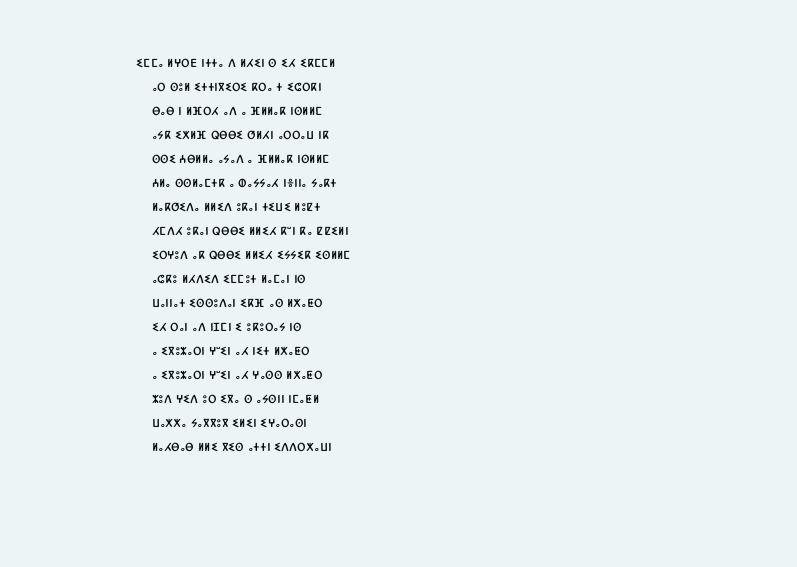ⵉⵎⵎⴰ ⵍⵖⵔⴹ ⵏⵜⵜⴰ ⴷ ⵍⵃⵉⵏ ⵙ ⵉⵃ ⵉⴽⵎⵎⵍ
    ⴰⵔ ⵙⵓⵍ ⵉⵜⵜⵏⴳⵉⵔⵉ ⴽⵔⴰ ⵜ ⵉⵛⵔⴽⵏ
    ⴱⴰⴱ ⵏ ⵍⴼⵔⵃ ⴰⴷ ⴰ ⴼⵍⵍⴰⴽ ⵏⵙⵍⵍⵎ
    ⴰⵢⴽ ⵉⵅⵍⴼ ⵕⴱⴱⵉ ⵚⵍⵃⵏ ⴰⵔⵔⴰⵡ ⵏⴽ
    ⵙⵙⵉ ⵄⴱⵍⵍⴰ ⴰⵢⴰⴷ ⴰ ⴼⵍⵍⴰⴽ ⵏⵙⵍⵍⵎ
    ⵄⵍⴰ ⵙⵙⵍⴰⵎⵜⴽ ⴰ ⵀⴰⵢⵢⴰⵃ ⵏⴻⵏⵏⴰ ⵢⴰⴽⵜ
    ⵍⴰⴽⵚⵉⴷⴰ ⵍⵍⵉⴷ ⵓⴽⴰⵏ ⵜⵉⵡⵉ ⵍⵓⵇⵜ
    ⵃⵎⴷⵃ ⵓⴽⴰⵏ ⵕⴱⴱⵉ ⵍⵍⵉⵃ ⴽⵯⵏ ⴽⴰ ⵇⵇⵉⵍⵏ
    ⵉⵔⵖⵓⴷ ⴰⴽ ⵕⴱⴱⵉ ⵍⵍⵉⵃ ⵉⵢⵢⵉⴽ ⵉⵙⵍⵍⵎ
    ⴰⵛⴽⵓ ⵍⵃⴷⵉⴷ ⵉⵎⵎⵓⵜ ⵍⴰⵎⴰⵏ ⵏⵙ
    ⵡⴰⵏⵏⴰⵜ ⵉⵙⵙⵓⴷⴰⵏ ⵉⴽⴼ ⴰⵙ ⵍⵅⴰⵟⵔ
    ⵉⵃ ⵔⴰⵏ ⴰⴷ ⵏⵊⵎⵏ ⵉ ⵓⴽⵓⵔⴰⵢ ⵏⵙ
    ⴰ ⵉⴳⵓⵣⴰⵔⵏ ⵖⵯⵉⵏ ⴰⵃ ⵏⵉⵜ ⵍⵅⴰⵟⵔ
    ⴰ ⵉⴳⵓⵣⴰⵔⵏ ⵖⵯⵉⵏ ⴰⵃ ⵖⴰⵙⵙ ⵍⵅⴰⵟⵔ
    ⵣⵓⴷ ⵖⵉⴷ ⵓⵔ ⵉⴳⴰ ⵙ ⴰⵢⵙⵏⵏ ⵏⵎⴰⵟⵍ
    ⵡⴰⵅⵅⴰ ⵢⴰⴳⴳⵓⴳ ⵉⵍⵉⵏ ⵉⵖⴰⵔⴰⵙⵏ
    ⵍⴰⵃⴱⴰⴱ ⵍⵍⵉ ⴳⵉⵙ ⴰⵜⵜⵏ ⵉⴷⴷⵔⵅⴰⵡⵏ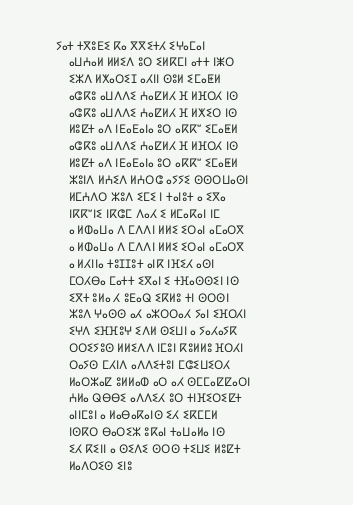ⵢⴰⵜ ⵜⴳⵓⴹⵉ ⴽⴰ ⴳⴳⵉⵜⵃ ⵉⵖⴰⵎⴰⵏ
    ⴰⵡⵄⴰⵍ ⵍⵍⵉⴷ ⵓⵔ ⵉⵍⴽⵎⵏ ⴰⵜⵜ ⵏⵥⵔ
    ⵉⵣⴷ ⵍⵅⴰⵔⵉⵊ ⴰⵃⵏⵏ ⵙⵓⵍ ⵉⵎⴰⵟⵍ
    ⴰⵛⴽⵓ ⴰⵡⴷⴷⵉ ⵄⴰⵇⵍⵃ ⴼ ⵍⴼⵔⵃ ⵏⵙ
    ⴰⵛⴽⵓ ⴰⵡⴷⴷⵉ ⵄⴰⵇⵍⵃ ⴼ ⵍⵅⵉⵔ ⵏⵙ
    ⵍⵓⵇⵜ ⴰⴷ ⵏⴹⴰⴹⴰⵏⴰ ⵓⵔ ⴰⴽⴽⵯ ⵉⵎⴰⵟⵍ
    ⴰⵛⴽⵓ ⴰⵡⴷⴷⵉ ⵄⴰⵇⵍⵃ ⴼ ⵍⴼⵔⵃ ⵏⵙ
    ⵍⵓⵇⵜ ⴰⴷ ⵏⴹⴰⴹⴰⵏⴰ ⵓⵔ ⴰⴽⴽⵯ ⵉⵎⴰⵟⵍ
    ⵣⵓⵏⴷ ⵍⵄⵉⴷ ⵍⵄⵔⵛ ⴰⵢⵢⵉ ⵙⵙⵔⵡⴰⵙⵏ
    ⵍⵎⵄⴷⵔ ⵣⵓⴷ ⵉⵎⵉ ⵏ ⵜⴰⵏⵓⵜ ⴰ ⵉⴳⴰ
    ⵏⴽⴽⵯⵏⵉ ⵏⴽⵛⵎ ⴷⴰⵃ ⵉ ⵍⵎⴰⴽⴰⵏ ⵏⵎ
    ⴰ ⵍⵀⴰⵡⴰ ⴷ ⵎⴷⴷⵏ ⵍⵍⵉ ⵉⵔⴰⵏ ⴰⵎⴰⵔⴳ
    ⴰ ⵍⵀⴰⵡⴰ ⴷ ⵎⴷⴷⵏ ⵍⵍⵉ ⵉⵔⴰⵏ ⴰⵎⴰⵔⴳ
    ⴰ ⵍⵃⵏⵏⴰ ⵜⵓⵊⵊⵓⵜ ⴰⵏⴽ ⵏⴼⵉⵃ ⴰⵙⵏ
    ⵎⵔⵃⴱⴰ ⵎⴰⵜⵜ ⵉⴳⴰⵏ ⵉ ⵜⴼⴰⵙⵙⵉⵏ ⵏⵙ
    ⵉⴳⵜ ⵓⵍⴰ ⵃ ⵓⴹⴰⵕ ⵉⴽⵍⵓ ⵜⵏ ⵙⵔⵙⵏ
    ⵣⵓⴷ ⵖⴰⵙⵙ ⴰⵃ ⴰⵣⵔⵔⴰⵃ ⵢⴰⵏ ⵉⴼⵔⵃⵏ
    ⵉⵖⴷ ⵉⴼⴼⵓⵖ ⵉⴷⵍ ⵙⵉⵡⵏ ⴰ ⵢⴰⵃⴰⵢⴽ
    ⵔⵔⵉⵢⵓⵙ ⵍⵍⵉⴷⴷ ⵏⵎⵓⵏ ⴽⵓⵍⵍⵓ ⴼⵔⵃⵏ
    ⵔⴰⵢⵙ ⵎⵃⵏⴷ ⴰⴷⴷⵉⵜⵓⵏ ⵎⵛⵉⵡⵉⵔⵃ
    ⵍⴰⵔⵣⴰⵇ ⵓⵍⵍⴰⵀ ⴰⵔ ⴰⵃ ⵙⵎⵎⴰⵇⵇⴰⵔⵏ
    ⵄⵍⴰ ⵕⴱⴱⵉ ⴰⴷⴷⵉⵃ ⵓⵔ ⵜⵏⴼⵉⵔⵉⵇⵜ
    ⴰⵏⵏⵎⵓⵏ ⴰ ⵍⴰⴱⴰⴽⴰⵏⵙ ⵉⵃ ⵉⴽⵎⵎⵍ
    ⵏⵙⴽⵔ ⴱⴰⵔⵉⵣ ⵓⴽⴰⵏ ⵜⴰⵡⴰⵍⴰ ⵏⵙ
    ⵉⵃ ⴽⵉⵏⵏ ⴰ ⵙⵉⴷⵉ ⵙⵔⵙ ⵜⵉⵡⵉ ⵍⵓⵇⵜ
    ⵍⴰⴷⵔⵉⵙ ⵉⵏⵓ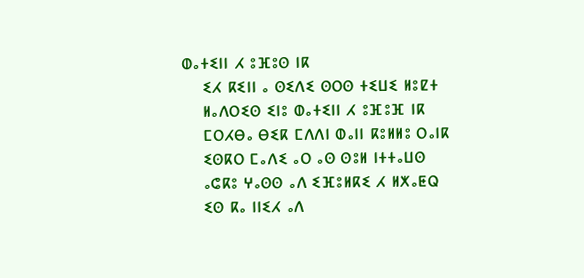ⵀⴰⵜⵉⵏⵏ ⵃ ⵓⴼⵓⵙ ⵏⴽ
    ⵉⵃ ⴽⵉⵏⵏ ⴰ ⵙⵉⴷⵉ ⵙⵔⵙ ⵜⵉⵡⵉ ⵍⵓⵇⵜ
    ⵍⴰⴷⵔⵉⵙ ⵉⵏⵓ ⵀⴰⵜⵉⵏⵏ ⵃ ⵓⴼⵓⴼ ⵏⴽ
    ⵎⵔⵃⴱⴰ ⴱⵉⴽ ⵎⴷⴷⵏ ⵀⴰⵏⵏ ⴽⵓⵍⵍⵓ ⵔⴰⵏⴽ
    ⵉⵙⴽⵔ ⵎⴰⴷⵉ ⴰⵔ ⴰⵙ ⵙⵓⵍ ⵏⵜⵜⴰⵡⵙ
    ⴰⵛⴽⵓ ⵖⴰⵙⵙ ⴰⴷ ⵉⴼⵓⵍⴽⵉ ⵃ ⵍⵅⴰⵟⵕ
    ⵉⵙ ⴽⴰ ⵏⵏⵉⵃ ⴰⴷ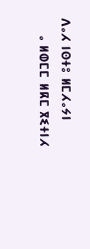ⴷⴰⵃ ⵏⵙⵜⵓ ⵍⵎⵃⴰⵢⵏ
    ⴰ ⵍⵀⵎⵎ ⵍⴽⵎ ⴳⵉⵜⵏⵃ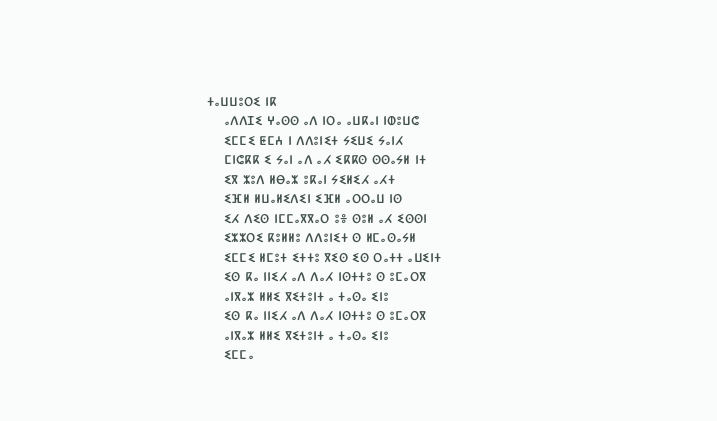ⵜⴰⵡⵡⵓⵔⵉ ⵏⴽ
    ⴰⴷⴷⵊⵉ ⵖⴰⵙⵙ ⴰⴷ ⵏⵔⴰ ⴰⵡⴽⴰⵏ ⵏⵀⵓⵡⵛ
    ⵉⵎⵎⵉ ⵟⵎⵄ ⵏ ⴷⴷⵓⵏⵉⵜ ⵢⵉⵡⵉ ⵢⴰⵏⵃ
    ⵎⵏⵛⴽⴽ ⵉ ⵢⴰⵏ ⴰⴷ ⴰⵃ ⵉⴽⴽⵙ ⵙⵙⴰⵢⵍ ⵏⵜ
    ⵉⴳ ⵣⵓⴷ ⵍⴱⴰⵣ ⵓⴽⴰⵏ ⵢⵉⵍⵉⵃ ⴰⵃⵜ
    ⵉⴼⵍ ⵍⵡⴰⵍⵉⴷⵉⵏ ⵉⴼⵍ ⴰⵔⵔⴰⵡ ⵏⵙ
    ⵉⵃ ⴷⵉⵙ ⵏⵎⵎⴰⴳⴳⴰⵔ ⵓⴻ ⵙⵓⵍ ⴰⵃ ⵉⵙⵙⵏ
    ⵉⵣⵣⵔⵉ ⴽⵓⵍⵍⵓ ⴷⴷⵓⵏⵉⵜ ⵙ ⵍⵎⴰⵙⴰⵢⵍ
    ⵉⵎⵎⵉ ⵍⵎⵓⵜ ⵉⵜⵜⵓ ⴳⵉⵙ ⵉⵙ ⵔⴰⵜⵜ ⴰⵡⵉⵏⵜ
    ⵉⵙ ⴽⴰ ⵏⵏⵉⵃ ⴰⴷ ⴷⴰⵃ ⵏⵙⵜⵜⵓ ⵙ ⵓⵎⴰⵔⴳ
    ⴰⵏⴳⴰⵣ ⵍⵍⵉ ⴳⵉⵜⵓⵏⵜ ⴰ ⵜⴰⵙⴰ ⵉⵏⵓ
    ⵉⵙ ⴽⴰ ⵏⵏⵉⵃ ⴰⴷ ⴷⴰⵃ ⵏⵙⵜⵜⵓ ⵙ ⵓⵎⴰⵔⴳ
    ⴰⵏⴳⴰⵣ ⵍⵍⵉ ⴳⵉⵜⵓⵏⵜ ⴰ ⵜⴰⵙⴰ ⵉⵏⵓ
    ⵉⵎⵎⴰ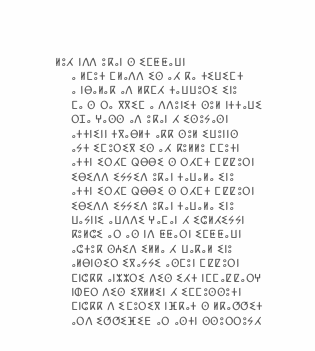ⵍⵓⵃ ⵏⴷⴷ ⵓⴽⴰⵏ ⵙ ⵉⵎⵟⵟⴰⵡⵏ
    ⴰ ⵍⵎⵓⵜ ⵎⵍⴰⴷⴷ ⵉⵙ ⴰⵃ ⴽⴰ ⵜⵉⵡⵉⵎⵜ
    ⴰ ⵏⴱⴰⵍⴰⴽ ⴰⴷ ⵍⴽⵎⵃ ⵜⴰⵡⵡⵓⵔⵉ ⵉⵏⵓ
    ⵎⴰ ⵙ ⵔⴰ ⴳⴳⵉⵎ ⴰ ⴷⴷⵓⵏⵉⵜ ⵙⵓⵍ ⵏⵜⵜⴰⵡⵉ
    ⵔⵊⴰ ⵖⴰⵙⵙ ⴰⴷ ⵓⴽⴰⵏ ⵃ ⵉⵙⵓⵢⴰⵙⵏ
    ⴰⵜⵜⵏⵉⵏⵏ ⵜⴳⴰⴱⵍⵜ ⴰⴽⴽ ⵙⵓⵍ ⵉⵡⵓⵏⵏⵙ
    ⴰⵢⵜ ⵉⵎⵓⵔⵉⴳ ⵉⵙ ⴰⵃ ⴽⵓⵍⵍⵓ ⵎⵎⵓⵜⵏ
    ⴰⵜⵜⵏ ⵉⵔⵃⵎ ⵕⴱⴱⵉ ⵙ ⵔⵃⵎⵜ ⵎⵇⵇⵓⵔⵏ
    ⵉⴱⵉⴷⴷ ⵉⵢⵢⵉⴷ ⵓⴽⴰⵏ ⵜⴰⵡⴰⵍⴰ ⵉⵏⵓ
    ⴰⵜⵜⵏ ⵉⵔⵃⵎ ⵕⴱⴱⵉ ⵙ ⵔⵃⵎⵜ ⵎⵇⵇⵓⵔⵏ
    ⵉⴱⵉⴷⴷ ⵉⵢⵢⵉⴷ ⵓⴽⴰⵏ ⵜⴰⵡⴰⵍⴰ ⵉⵏⵓ
    ⵡⴰⵢⵏⵏⵉ ⴰⵡⴷⴷⵉ ⵖⴰⵎⴰⵏ ⵃ ⵉⵛⵍⵃⵉⵢⵢⵏ
    ⴽⵓⵍⵛⵉ ⴰⵔ ⴰⵙ ⵏⴷ ⵟⵟⴰⵔⵏ ⵉⵎⵟⵟⴰⵡⵏ
    ⴰⵛⵜⵓⴽ ⵙⵄⵉⴷ ⵉⵍⵍⴰ ⵃ ⵡⴰⴽⴰⵍ ⵉⵏⵓ
    ⴰⵍⴱⵏⵙⵉⵔ ⵉⴳⴰⵢⵢⵉ ⴰⵙⵎⵓⵏ ⵎⵇⵇⵓⵔⵏ
    ⵎⵏⵛⴽⴽ ⴰⵏⵣⵣⵔⵉ ⴷⵉⵙ ⵉⵃⵜ ⵏⵎⵎⴰⵇⵇⴰⵔⵖ
    ⵏⵀⴹⵔ ⴷⵉⵙ ⵉⴳⵍⵍⵉⵏ ⵃ ⵉⵎⵎⵓⵙⵙⵓⵜⵏ
    ⵎⵏⵛⴽⴽ ⴷ ⵉⵎⵓⵔⵉⴳ ⵏⴼⴽⴰⵜ ⵙ ⵍⴽⴰⵚⵚⵉⵜ
    ⴰⵔⴷ ⵉⵚⵚⵉⴼⵉⴹ ⴰⵔ ⴰⵙⵜⵏ ⵙⵙⵓⵔⵔⵓⵢⵃ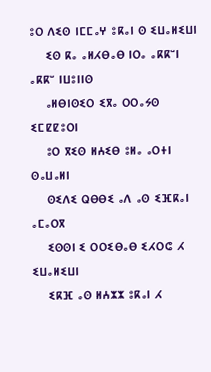ⵓⵔ ⴷⵉⵙ ⵏⵎⵎⴰⵖ ⵓⴽⴰⵏ ⵙ ⵉⵡⴰⵍⵉⵡⵏ
    ⵉⵙ ⴽⴰ ⴰⵍⵃⴱⴰⴱ ⵏⵔⴰ ⴰⴽⴽⵯⵏ ⴰⴽⴽⵯ ⵏⵡⵓⵏⵏⵙ
    ⴰⵍⴱⵏⵙⵉⵔ ⵉⴳⴰ ⵔⵔⴰⵢⵙ ⵉⵎⵇⵇⵓⵔⵏ
    ⵓⵔ ⴳⵉⵙ ⵍⵄⵉⴱ ⵓⵍⴰ ⴰⵔⵜⵏ ⵙⴰⵡⴰⵍⵏ
    ⵙⵉⴷⵉ ⵕⴱⴱⵉ ⴰⴷ ⴰⵙ ⵉⴼⴽⴰⵏ ⴰⵎⴰⵔⴳ
    ⵉⵙⵙⵏ ⵉ ⵔⵔⵉⴱⴰⴱ ⵉⵃⵔⵛ ⵃ ⵉⵡⴰⵍⵉⵡⵏ
    ⵉⴽⴼ ⴰⵙ ⵍⵄⵣⵣ ⵓⴽⴰⵏ ⵃ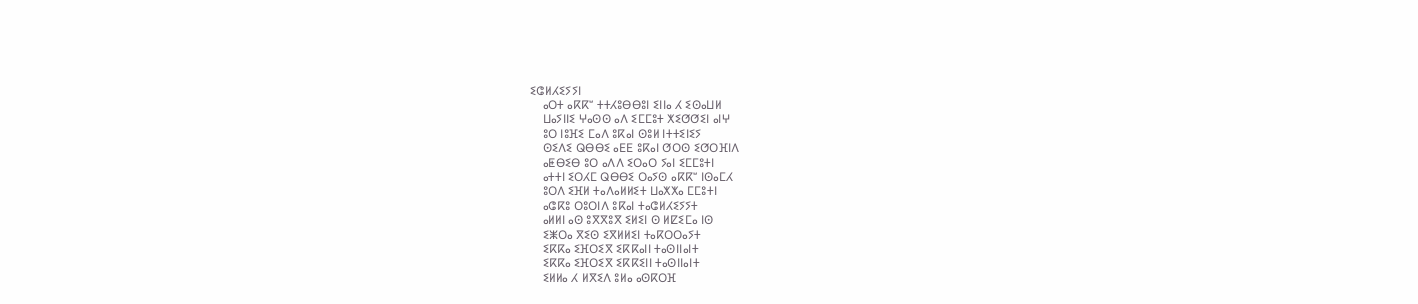ⵉⵛⵍⵃⵉⵢⵢⵏ
    ⴰⵔⵜ ⴰⴽⴽⵯ ⵜⵜⵃⵓⴱⴱⵓⵏ ⵉⵏⵏⴰ ⵃ ⵉⵙⴰⵡⵍ
    ⵡⴰⵢⵏⵏⵉ ⵖⴰⵙⵙ ⴰⴷ ⵉⵎⵎⵓⵜ ⵅⵉⵚⵚⵉⵏ ⴰⵏⵖ
    ⵓⵔ ⵏⵓⴼⵉ ⵎⴰⴷ ⵓⴽⴰⵏ ⵙⵓⵍ ⵏⵜⵜⵉⵏⵉⵢ
    ⵙⵉⴷⵉ ⵕⴱⴱⵉ ⴰⴹⴹ ⵓⴽⴰⵏ ⵚⵔⵙ ⵉⵚⵔⴼⵏⴷ
    ⴰⵟⴱⵉⴱ ⵓⵔ ⴰⴷⴷ ⵉⵔⴰⵔ ⵢⴰⵏ ⵉⵎⵎⵓⵜⵏ
    ⴰⵜⵜⵏ ⵉⵔⵃⵎ ⵕⴱⴱⵉ ⵔⴰⵢⵙ ⴰⴽⴽⵯ ⵏⵙⴰⵎⵃ
    ⵓⵔⴷ ⵉⴼⵍ ⵜⴰⴷⴰⵍⵍⵉⵜ ⵡⴰⵅⵅⴰ ⵎⵎⵓⵜⵏ
    ⴰⵛⴽⵓ ⵔⵓⵔⵏⴷ ⵓⴽⴰⵏ ⵜⴰⵛⵍⵃⵉⵢⵢⵜ
    ⴰⵍⵍⵏ ⴰⵙ ⵓⴳⴳⵓⴳ ⵉⵍⵉⵏ ⵙ ⵍⵇⵉⵎⴰ ⵏⵙ
    ⵉⵥⵔⴰ ⴳⵉⵙ ⵉⴳⵍⵍⵉⵏ ⵜⴰⴽⵔⵔⴰⵢⵜ
    ⵉⴽⴽⴰ ⵉⴼⵔⵉⴳ ⵉⴽⴽⴰⵏⵏ ⵜⴰⵙⵏⵏⴰⵏⵜ
    ⵉⴽⴽⴰ ⵉⴼⵔⵉⴳ ⵉⴽⴽⵉⵏⵏ ⵜⴰⵙⵏⵏⴰⵏⵜ
    ⵉⵍⵍⴰ ⵃ ⵍⴳⵉⴷ ⵓⵍⴰ ⴰⵙⴽⵔⴼ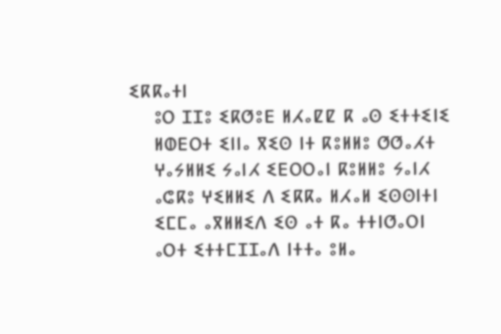ⵉⴽⴽⴰⵜⵏ
    ⵓⵔ ⵊⵊⵓ ⵉⴽⵚⵓⴹ ⵍⵃⴰⵇⵇ ⴽ ⴰⵙ ⵉⵜⵜⵉⵏⵉ
    ⵍⵀⴹⵔⵜ ⵉⵏⵏⴰ ⴳⵉⵙ ⵏⵜ ⴽⵓⵍⵍⵓ ⵚⵚⴰⵃⵜ
    ⵖⴰⵢⵍⵍⵉ ⵢⴰⵏⵃ ⵉⴹⵔⵔⴰⵏ ⴽⵓⵍⵍⵓ ⵢⴰⵏⵃ
    ⴰⵛⴽⵓ ⵖⵉⵍⵍⵉ ⴷ ⵉⴽⴽⴰ ⵍⵃⴰⵍ ⵉⵙⵙⵏⵜⵏ
    ⵉⵎⵎⴰ ⴰⴳⵍⵍⵉⴷ ⵉⵙ ⴰⵜ ⴽⴰ ⵜⵜⵏⵚⴰⵔⵏ
    ⴰⵔⵜ ⵉⵜⵜⵎⵊⵊⴰⴷ ⵏⵜⵜⴰ ⵓⵍⴰ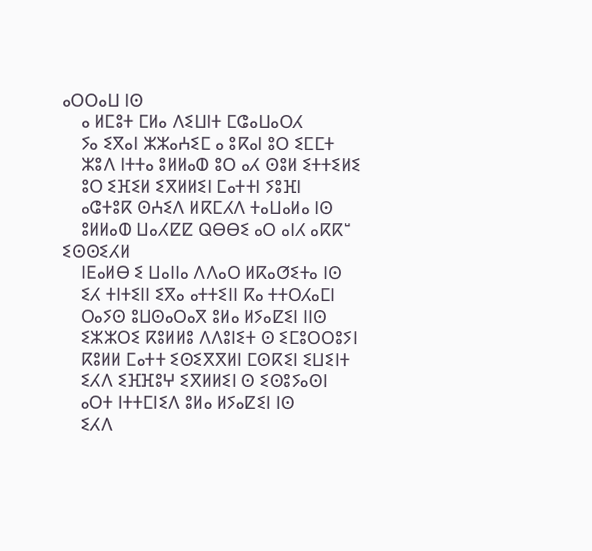ⴰⵔⵔⴰⵡ ⵏⵙ
    ⴰ ⵍⵎⵓⵜ ⵎⵍⴰ ⴷⵉⵡⵏⵜ ⵎⵛⴰⵡⴰⵔⵃ
    ⵢⴰ ⵉⴳⴰⵏ ⵣⵣⴰⵄⵉⵎ ⴰ ⵓⴽⴰⵏ ⵓⵔ ⵉⵎⵎⵜ
    ⵣⵓⴷ ⵏⵜⵜⴰ ⵓⵍⵍⴰⵀ ⵓⵔ ⴰⵃ ⵙⵓⵍ ⵉⵜⵜⵉⵍⵉ
    ⵓⵔ ⵉⴼⵉⵍ ⵉⴳⵍⵍⵉⵏ ⵎⴰⵜⵜⵏ ⵢⵓⴼⵏ
    ⴰⵛⵜⵓⴽ ⵙⵄⵉⴷ ⵍⴽⵎⵃⴷ ⵜⴰⵡⴰⵍⴰ ⵏⵙ
    ⵓⵍⵍⴰⵀ ⵡⴰⵃⵇⵇ ⵕⴱⴱⵉ ⴰⵔ ⴰⵏⵃ ⴰⴽⴽⵯ ⵉⵙⵙⵉⵃⵍ
    ⵏⴹⴰⵍⴱ ⵉ ⵡⴰⵏⵏⴰ ⴷⴷⴰⵔ ⵍⴽⴰⵚⵉⵜⴰ ⵏⵙ
    ⵉⵃ ⵜⵏⵜⵉⵏⵏ ⵉⴳⴰ ⴰⵜⵜⵉⵏⵏ ⴽⴰ ⵜⵜⵔⵃⴰⵎⵏ
    ⵔⴰⵢⵙ ⵓⵡⵙⴰⵔⴰⴳ ⵓⵍⴰ ⵍⵢⴰⵇⵉⵏ ⵏⵏⵙ
    ⵉⵣⵣⵔⵉ ⴽⵓⵍⵍⵓ ⴷⴷⵓⵏⵉⵜ ⵙ ⵉⵎⵓⵔⵔⵓⵢⵏ
    ⴽⵓⵍⵍ ⵎⴰⵜⵜ ⵉⵙⵉⴳⴳⵍⵏ ⵎⵙⴽⵉⵏ ⵉⵡⵉⵏⵜ
    ⵉⵃⴷ ⵉⴼⴼⵓⵖ ⵉⴳⵍⵍⵉⵏ ⵙ ⵉⵙⵓⵢⴰⵙⵏ
    ⴰⵔⵜ ⵏⵜⵜⵎⵏⵉⴷ ⵓⵍⴰ ⵍⵢⴰⵇⵉⵏ ⵏⵙ
    ⵉⵃⴷ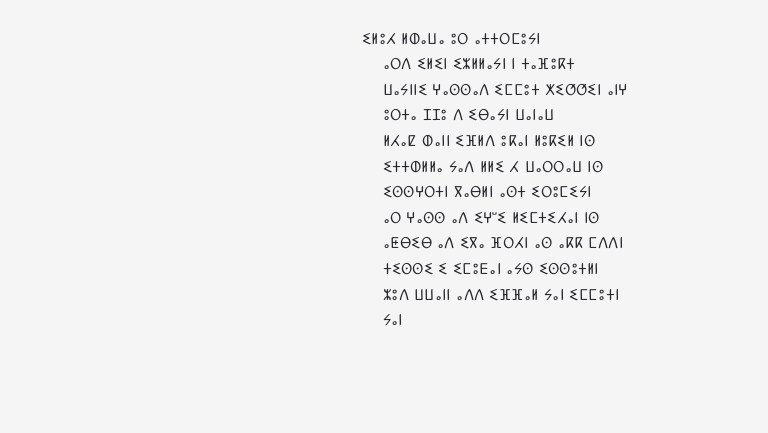ⵉⵍⵓⵃ ⵍⵀⴰⵡⴰ ⵓⵔ ⴰⵜⵜⵔⵎⵓⵢⵏ
    ⴰⵔⴷ ⵉⵍⵉⵏ ⵉⵣⵍⵍⴰⵢⵏ ⵏ ⵜⴰⴼⵓⴽⵜ
    ⵡⴰⵢⵏⵏⵉ ⵖⴰⵙⵙⴰⴷ ⵉⵎⵎⵓⵜ ⵅⵉⵚⵚⵉⵏ ⴰⵏⵖ
    ⵓⵔⵜⴰ ⵊⵊⵓ ⴷ ⵉⴱⴰⵢⵏ ⵡⴰⵏⴰⵡ
    ⵍⵃⴰⵇ ⵀⴰⵏⵏ ⵉⴼⵍⴷ ⵓⴽⴰⵏ ⵍⵓⴽⵉⵍ ⵏⵙ
    ⵉⵜⵜⵀⵍⵍⴰ ⵢⴰⴷ ⵍⵍⵉ ⵃ ⵡⴰⵔⵔⴰⵡ ⵏⵙ
    ⵉⵙⵙⵖⵔⵜⵏ ⴳⴰⴱⵍⵏ ⴰⵙⵜ ⵉⵔⵓⵎⵉⵢⵏ
    ⴰⵔ ⵖⴰⵙⵙ ⴰⴷ ⵉⵖⵯⵉ ⵍⵉⵎⵜⵉⵃⴰⵏ ⵏⵙ
    ⴰⵟⴱⵉⴱ ⴰⴷ ⵉⴳⴰ ⴼⵔⵃⵏ ⴰⵙ ⴰⴽⴽ ⵎⴷⴷⵏ
    ⵜⵉⵙⵙⵉ ⵉ ⵉⵎⵓⴹⴰⵏ ⴰⵢⵙ ⵉⵙⵙⵓⵜⵍⵏ
    ⵣⵓⴷ ⵡⵡⴰⵏⵏ ⴰⴷⴷ ⵉⴼⴼⴰⵍ ⵢⴰⵏ ⵉⵎⵎⵓⵜⵏ
    ⵢⴰⵏ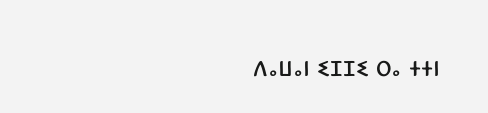ⴷⴰⵡⴰⵏ ⵉⵊⵊⵉ ⵔⴰ ⵜⵜⵏ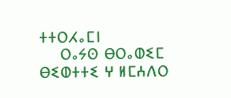ⵜⵜⵔⵃⴰⵎⵏ
    ⵔⴰⵢⵙ ⴱⵔⴰⵀⵉⵎ ⴱⵉⵀⵜⵜⵉ ⵖ ⵍⵎⵄⴷⵔ